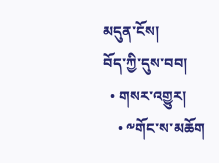མདུན་ངོས།
བོད་ཀྱི་དུས་བབ།
  • གསར་འགྱུར།
    • ༸གོང་ས་མཆོག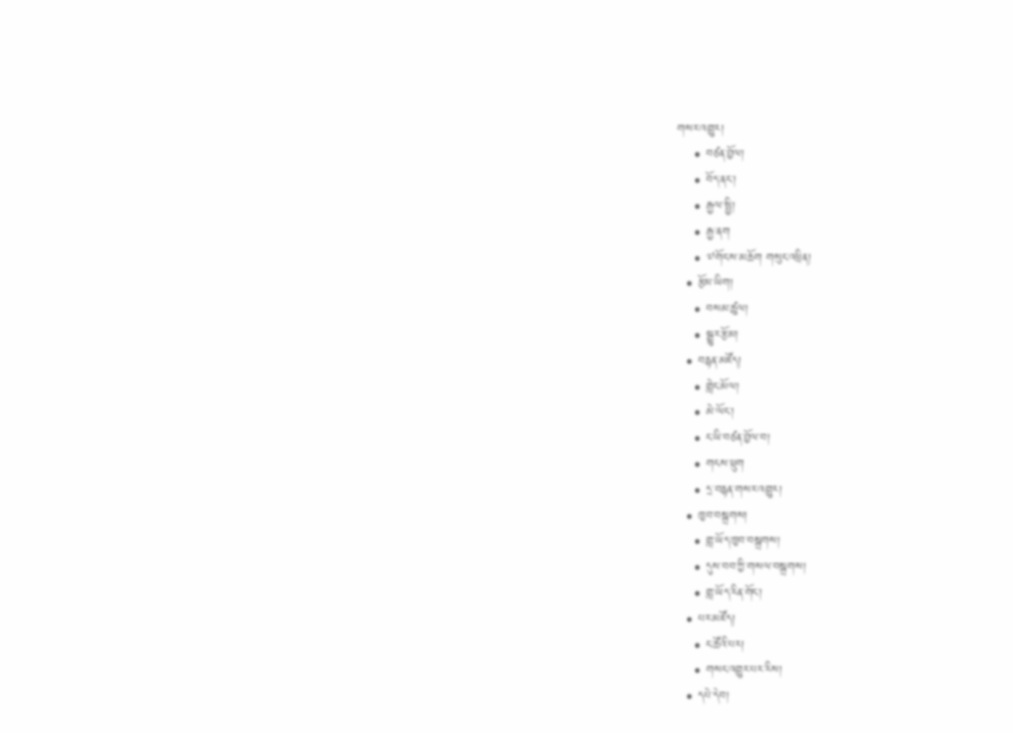གསར་འགྱུར།
    • བཙན་བྱོལ།
    • བོད་ནང་།
    • རྒྱལ་སྤྱི།
    • རྒྱ་ནག
    • ༧གོང་ས་མཆོག གསུང་འཕྲིན།
  • རྩོམ་ཡིག།
    • བསམ་ཚུལ།
    • སྒྱུར་རྩོམ།
  • བརྙན་མཛོད།
    • གླེང་མོལ།
    • མེ་ལོང་།
    • ང་ཡི་བཙན་བྱོལ་བ།
    • གངས་ཕྲུག
    • དྲ་བརྙན་གསར་འགྱུར།
  • ཁྱབ་བསྒྲགས།
    • གླ་ཡོད་ཁྱབ་བསྒྲགས།
    • དུས་བབ་ཀྱི་གསལ་བསྒྲགས།
    • གླ་ཡོད་རིན་གོང་།
  • པར་མཛོད།
    • ང་ཚོའི་པར།
    • གསང་འགྱུར་པར་རིས།
  • དཔེ་དེབ།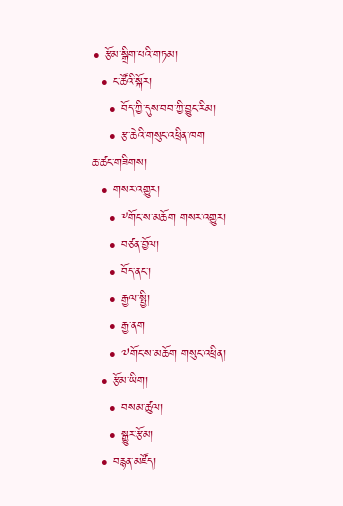• རྩོམ་སྒྲིག་པའི་གཏམ།
  • ང་ཚོའི་སྐོར།
    • བོད་ཀྱི་དུས་བབ་ཀྱི་བྱུང་རིམ།
    • རྩ་ཆེའི་གསུང་འཕྲིན་ཁག
ཆ་ཚང་གཟིགས།
  • གསར་འགྱུར།
    • ༸གོང་ས་མཆོག གསར་འགྱུར།
    • བཙན་བྱོལ།
    • བོད་ནང་།
    • རྒྱལ་སྤྱི།
    • རྒྱ་ནག
    • ༧གོང་ས་མཆོག གསུང་འཕྲིན།
  • རྩོམ་ཡིག།
    • བསམ་ཚུལ།
    • སྒྱུར་རྩོམ།
  • བརྙན་མཛོད།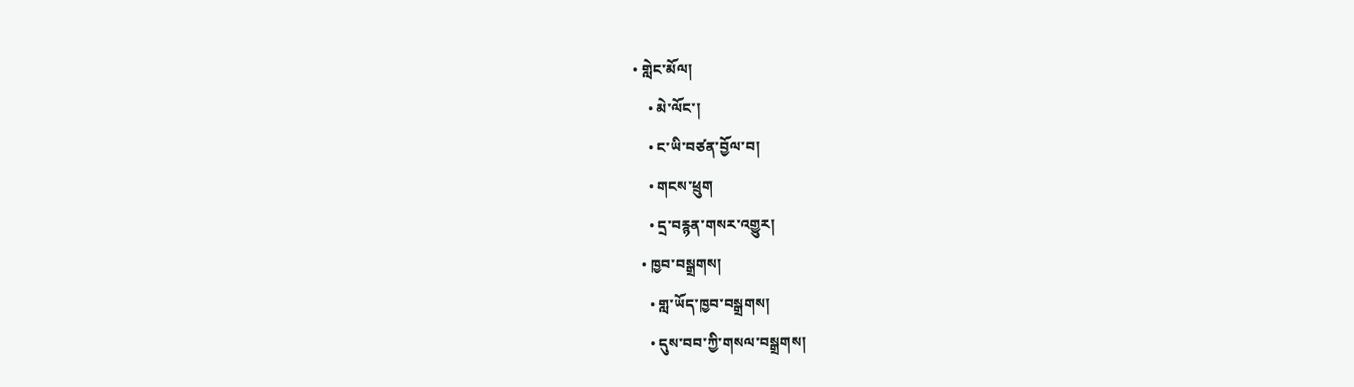• གླེང་མོལ།
    • མེ་ལོང་།
    • ང་ཡི་བཙན་བྱོལ་བ།
    • གངས་ཕྲུག
    • དྲ་བརྙན་གསར་འགྱུར།
  • ཁྱབ་བསྒྲགས།
    • གླ་ཡོད་ཁྱབ་བསྒྲགས།
    • དུས་བབ་ཀྱི་གསལ་བསྒྲགས།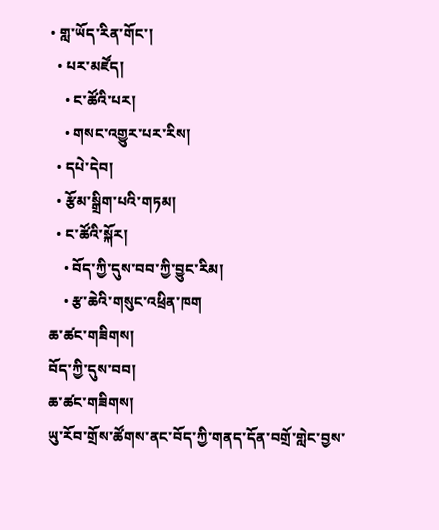• གླ་ཡོད་རིན་གོང་།
  • པར་མཛོད།
    • ང་ཚོའི་པར།
    • གསང་འགྱུར་པར་རིས།
  • དཔེ་དེབ།
  • རྩོམ་སྒྲིག་པའི་གཏམ།
  • ང་ཚོའི་སྐོར།
    • བོད་ཀྱི་དུས་བབ་ཀྱི་བྱུང་རིམ།
    • རྩ་ཆེའི་གསུང་འཕྲིན་ཁག
ཆ་ཚང་གཟིགས།
བོད་ཀྱི་དུས་བབ།
ཆ་ཚང་གཟིགས།
ཡུ་རོབ་གྲོས་ཚོགས་ནང་བོད་ཀྱི་གནད་དོན་བགྲོ་གླེང་བྱས་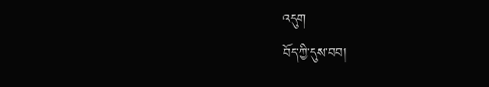འདུག
བོད་ཀྱི་དུས་བབ།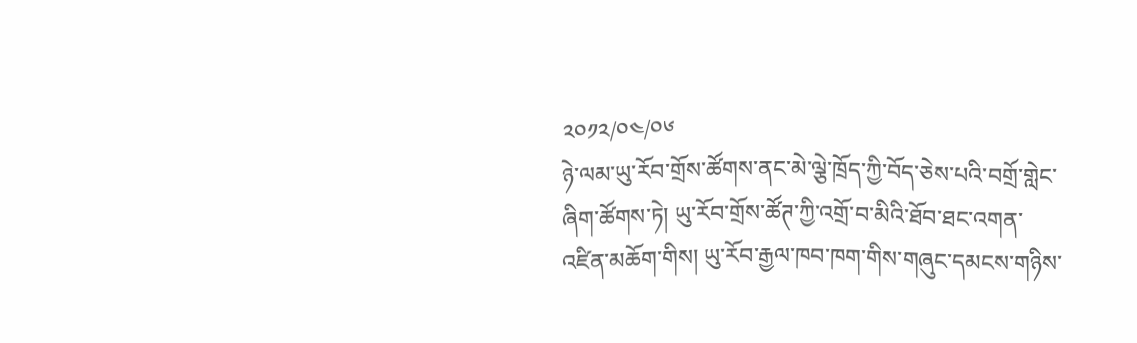༢༠༡༢/༠༤/༠༦
ཉེ་ལམ་ཡུ་རོབ་གྲོས་ཚོགས་ནང་མེ་ལྕེ་ཁྲོད་ཀྱི་བོད་ཅེས་པའི་བགྲོ་གླེང་ཞིག་ཚོགས་ཏེ། ཡུ་རོབ་གྲོས་ཚོཊ་ཀྱི་འགྲོ་བ་མིའི་ཐོབ་ཐང་འགན་འཛིན་མཆོག་གིས། ཡུ་རོབ་རྒྱལ་ཁབ་ཁག་གིས་གཞུང་དམངས་གཉིས་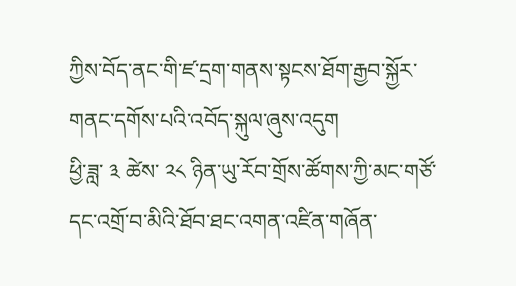ཀྱིས་བོད་ནང་གི་ཛ་དྲག་གནས་སྟངས་ཐོག་རྒྱབ་སྐྱོར་གནང་དགོས་པའི་འབོད་སྐུལ་ཞུས་འདུག
ཕྱི་ཟླ་ ༣ ཚེས་ ༢༨ ཉིན་ཡུ་རོབ་གྲོས་ཚོགས་ཀྱི་མང་གཙོ་དང་འགྲོ་བ་མིའི་ཐོབ་ཐང་འགན་འཛིན་གཞོན་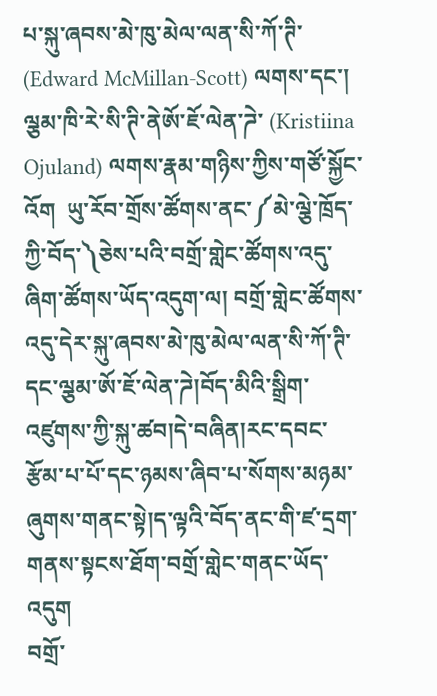པ་སྐུ་ཞབས་མེ་ཁུ་མེལ་ལན་སི་ཀོ་ཊི་ (Edward McMillan-Scott) ལགས་དང་། ལྕམ་ཁི་རེ་སི་ཊི་ནེཨོ་ཇོ་ལེན་ཌེ་ (Kristiina Ojuland) ལགས་རྣམ་གཉིས་ཀྱིས་གཙོ་སྐྱོང་འོག  ཡུ་རོབ་གྲོས་ཚོགས་ནང་༼མེ་ལྕེ་ཁྲོད་ཀྱི་བོད་༽ཅེས་པའི་བགྲོ་གླེང་ཚོགས་འདུ་ཞིག་ཚོགས་ཡོད་འདུག་ལ། བགྲོ་གླེང་ཚོགས་འདུ་དེར་སྐུ་ཞབས་མེ་ཁུ་མེལ་ལན་སི་ཀོ་ཊི་དང་ལྕམ་ཨོ་ཇོ་ལེན་ཌེ།བོད་མིའི་སྒྲིག་འཛུགས་ཀྱི་སྐུ་ཚབ།དེ་བཞིན།རང་དབང་རྩོམ་པ་པོ་དང་ཉམས་ཞིབ་པ་སོགས་མཉམ་ཞུགས་གནང་སྟེ།ད་ལྟའི་བོད་ནང་གི་ཛ་དྲག་གནས་སྟངས་ཐོག་བགྲོ་གླེང་གནང་ཡོད་འདུག
བགྲོ་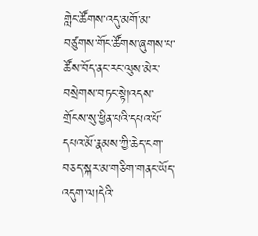གླེང་ཚོགས་འདུ་མགོ་མ་བཙུགས་གོང་ཚོགས་ཞུགས་པ་ཚོས་བོད་ནང་རང་ལུས་མེར་བསྲེགས་བཏང་སྟེ།འདས་གྲོངས་སུ་ཕྱིན་པའི་དཔའ་པོ་དཔའ་མོ་རྣམས་ཀྱི་ཆེད་ངག་བཅད་སྐར་མ་གཅིག་གནང་ཡོད་འདུག་ལ།དེའི་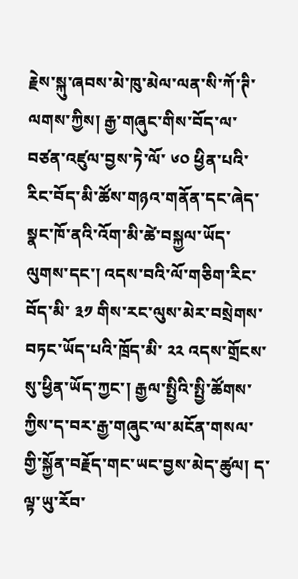རྗེས་སྐུ་ཞབས་མེ་ཁུ་མེལ་ལན་སི་ཀོ་ཊི་ལགས་ཀྱིས། རྒྱ་གཞུང་གིས་བོད་ལ་བཙན་འཛུལ་བྱས་ཏེ་ལོ་ ༦༠ ཕྱིན་པའི་རིང་བོད་མི་ཚོས་གཉའ་གནོན་དང་ཞེད་སྣང་ཁོ་ནའི་འོག་མི་ཚེ་བསྐྱལ་ཡོད་ལུགས་དང་། འདས་བའི་ལོ་གཅིག་རིང་བོད་མི་ ༣༡ གིས་རང་ལུས་མེར་བསྲེགས་བཏང་ཡོད་པའི་ཁྲོད་མི་ ༢༢ འདས་གྲོངས་སུ་ཕྱིན་ཡོད་ཀྱང་། རྒྱལ་སྤྱིའི་སྤྱི་ཚོགས་ཀྱིས་ད་བར་རྒྱ་གཞུང་ལ་མངོན་གསལ་གྱི་སྐྱོན་བརྗོད་གང་ཡང་བྱས་མེད་ཚུལ། ད་ལྟ་ཡུ་རོབ་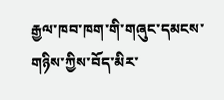རྒྱལ་ཁབ་ཁག་གི་གཞུང་དམངས་གཉིས་ཀྱིས་བོད་མིར་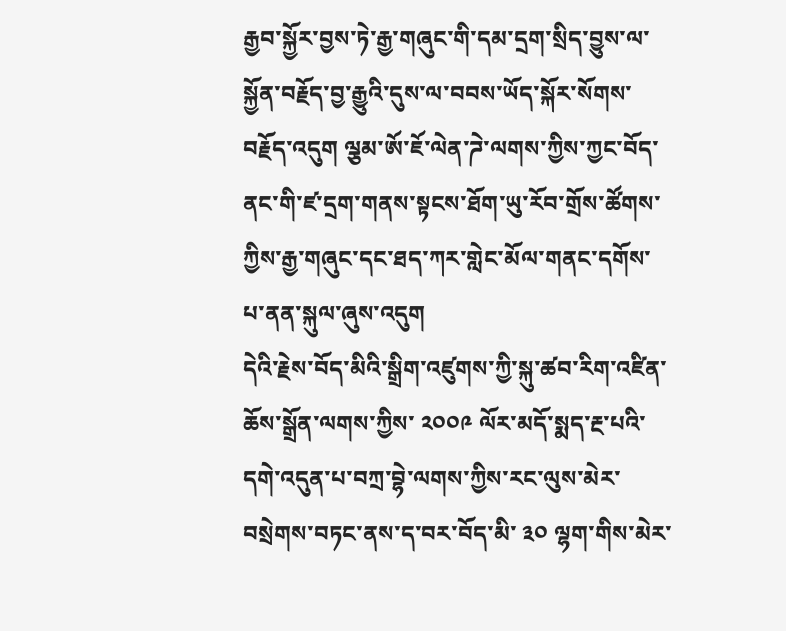རྒྱབ་སྐྱོར་བྱས་ཏེ་རྒྱ་གཞུང་གི་དམ་དྲག་སྲིད་བྱུས་ལ་སྐྱོན་བརྗོད་བྱ་རྒྱུའི་དུས་ལ་བབས་ཡོད་སྐོར་སོགས་བརྗོད་འདུག ལྕམ་ཨོ་ཇོ་ལེན་ཌེ་ལགས་ཀྱིས་ཀྱང་བོད་ནང་གི་ཛ་དྲག་གནས་སྟངས་ཐོག་ཡུ་རོབ་གྲོས་ཚོགས་ཀྱིས་རྒྱ་གཞུང་དང་ཐད་ཀར་གླེང་མོལ་གནང་དགོས་པ་ནན་སྐུལ་ཞུས་འདུག
དེའི་རྗེས་བོད་མིའི་སྒྲིག་འཛུགས་ཀྱི་སྐུ་ཚབ་རིག་འཛིན་ཆོས་སྒྲོན་ལགས་ཀྱིས་ ༢༠༠༩ ལོར་མདོ་སྨད་རྔ་པའི་དགེ་འདུན་པ་བཀྲ་བྷེ་ལགས་ཀྱིས་རང་ལུས་མེར་བསྲེགས་བཏང་ནས་ད་བར་བོད་མི་ ༣༠ ལྷག་གིས་མེར་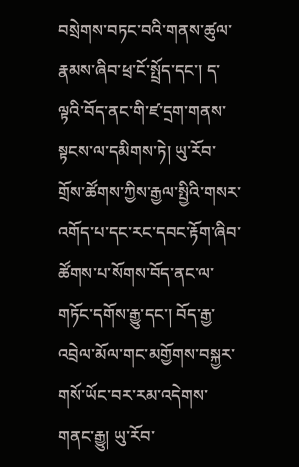བསྲེགས་བཏང་བའི་གནས་ཚུལ་རྣམས་ཞིབ་ཕྲ་ངོ་སྤྲོད་དང་། ད་ལྟའི་བོད་ནང་གི་ཛ་དྲག་གནས་སྟངས་ལ་དམིགས་ཏེ། ཡུ་རོབ་གྲོས་ཚོགས་ཀྱིས་རྒྱལ་སྤྱིའི་གསར་འགོད་པ་དང་རང་དབང་རྟོག་ཞིབ་ཚོགས་པ་སོགས་བོད་ནང་ལ་གཏོང་དགོས་རྒྱུ་དང་། བོད་རྒྱ་འབྲེལ་མོལ་གང་མགྱོགས་བསྐྱར་གསོ་ཡོང་བར་རམ་འདེགས་གནང་རྒྱུ། ཡུ་རོབ་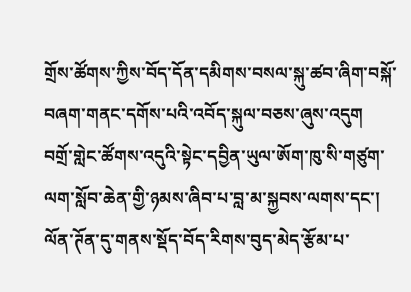གྲོས་ཚོགས་ཀྱིས་བོད་དོན་དམིགས་བསལ་སྐུ་ཚབ་ཞིག་བསྐོ་བཞག་གནང་དགོས་པའི་འབོད་སྐུལ་བཅས་ཞུས་འདུག
བགྲོ་གླེང་ཚོགས་འདུའི་སྟེང་དབྱིན་ཡུལ་ཨོག་ཁུ་སི་གཙུག་ལག་སློབ་ཆེན་གྱི་ཉམས་ཞིབ་པ་བླ་མ་སྐྱབས་ལགས་དང་། ལོན་ཊོན་དུ་གནས་སྡོད་བོད་རིགས་བུད་མེད་རྩོམ་པ་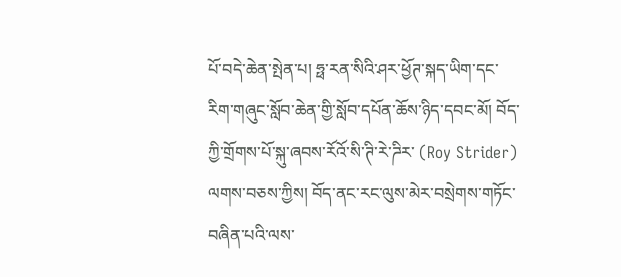པོ་བདེ་ཆེན་སྤེན་པ། ཧྥ་རན་སིའི་ཤར་ཕྱོཊ་སྐད་ཡིག་དང་རིག་གཞུང་སློབ་ཆེན་གྱི་སློབ་དཔོན་ཆོས་ཉིད་དབང་མོ། བོད་ཀྱི་གྲོགས་པོ་སྐུ་ཞབས་རོའོ་སི་ཊི་རེ་ཌིར་ (Roy Strider) ལགས་བཅས་ཀྱིས། བོད་ནང་རང་ལུས་མེར་བསྲེགས་གཏོང་བཞིན་པའི་ལས་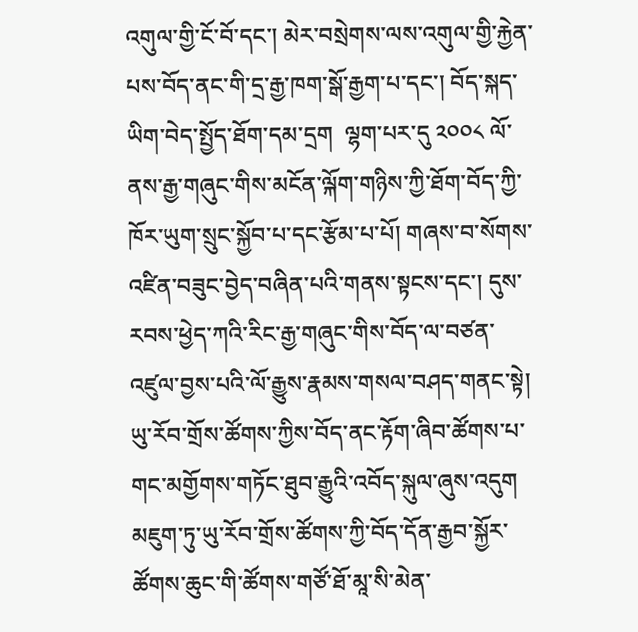འགུལ་གྱི་ངོ་བོ་དང་། མེར་བསྲེགས་ལས་འགུལ་གྱི་རྐྱེན་པས་བོད་ནང་གི་དྲ་རྒྱ་ཁག་སྒོ་རྒྱག་པ་དང་། བོད་སྐད་ཡིག་བེད་སྤྱོད་ཐོག་དམ་དྲག  ལྷག་པར་དུ ༢༠༠༨ ལོ་ནས་རྒྱ་གཞུང་གིས་མངོན་ལྐོག་གཉིས་ཀྱི་ཐོག་བོད་ཀྱི་ཁོར་ཡུག་སྲུང་སྐྱོབ་པ་དང་རྩོམ་པ་པོ། གཞས་བ་སོགས་འཛིན་བཟུང་བྱེད་བཞིན་པའི་གནས་སྟངས་དང་། དུས་རབས་ཕྱེད་ཀའི་རིང་རྒྱ་གཞུང་གིས་བོད་ལ་བཙན་འཛུལ་བྱས་པའི་ལོ་རྒྱུས་རྣམས་གསལ་བཤད་གནང་སྟེ། ཡུ་རོབ་གྲོས་ཚོགས་ཀྱིས་བོད་ནང་རྟོག་ཞིབ་ཚོགས་པ་གང་མགྱོགས་གཏོང་ཐུབ་རྒྱུའི་འབོད་སྐུལ་ཞུས་འདུག
མཇུག་ཏུ་ཡུ་རོབ་གྲོས་ཚོགས་ཀྱི་བོད་དོན་རྒྱབ་སྐྱོར་ཚོགས་ཆུང་གི་ཚོགས་གཙོ་ཐོ་མཱ་སི་མེན་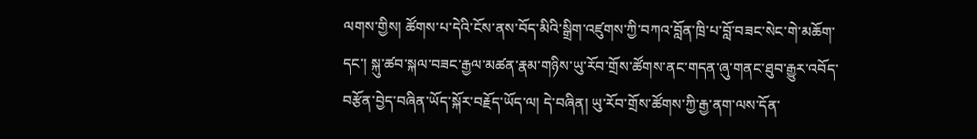ལགས་གྱིས། ཚོགས་པ་དེའི་ངོས་ནས་བོད་མིའི་སྒྲིག་འཛུགས་ཀྱི་བཀའ་བློན་ཁྲི་པ་བློ་བཟང་སེང་གེ་མཆོག་དང་། སྐུ་ཚབ་སྐལ་བཟང་རྒྱལ་མཚན་རྣམ་གཉིས་ཡུ་རོབ་གྲོས་ཚོགས་ནང་གདན་ཞུ་གནང་ཐུབ་རྒྱུར་འབོད་བརྩོན་བྱེད་བཞིན་ཡོད་སྐོར་བརྗོད་ཡོད་ལ། དེ་བཞིན། ཡུ་རོབ་གྲོས་ཚོགས་ཀྱི་རྒྱ་ནག་ལས་དོན་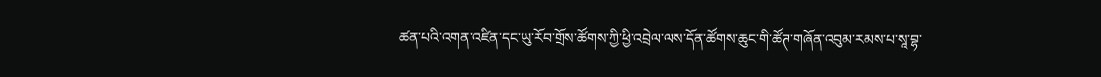ཚན་པའི་འགན་འཛིན་དང་ཡུ་རོབ་གྲོས་ཚོགས་ཀྱི་ཕྱི་འབྲེལ་ལས་དོན་ཚོགས་ཆུང་གི་ཚོཊ་གཞོན་འབུམ་རམས་པ་སཱ་བྷ་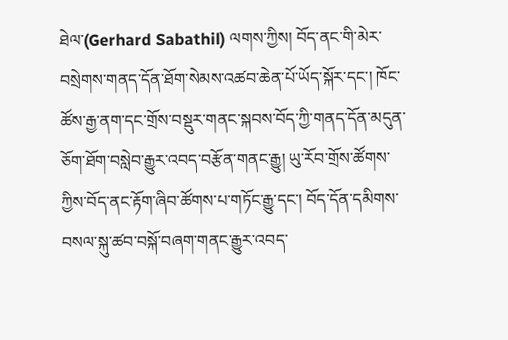ཐེལ་(Gerhard Sabathil) ལགས་ཀྱིས། བོད་ནང་གི་མེར་བསྲེགས་གནད་དོན་ཐོག་སེམས་འཚབ་ཆེན་པོ་ཡོད་སྐོར་དང་། ཁོང་ཚོས་རྒྱ་ནག་དང་གྲོས་བསྡུར་གནང་སྐབས་བོད་ཀྱི་གནད་དོན་མདུན་ཅོག་ཐོག་བསླེབ་རྒྱུར་འབད་བརྩོན་གནང་རྒྱུ། ཡུ་རོབ་གྲོས་ཚོགས་ཀྱིས་བོད་ནང་རྟོག་ཞིབ་ཚོགས་པ་གཏོང་རྒྱུ་དང་། བོད་དོན་དམིགས་བསལ་སྐུ་ཚབ་བསྐོ་བཞག་གནང་རྒྱུར་འབད་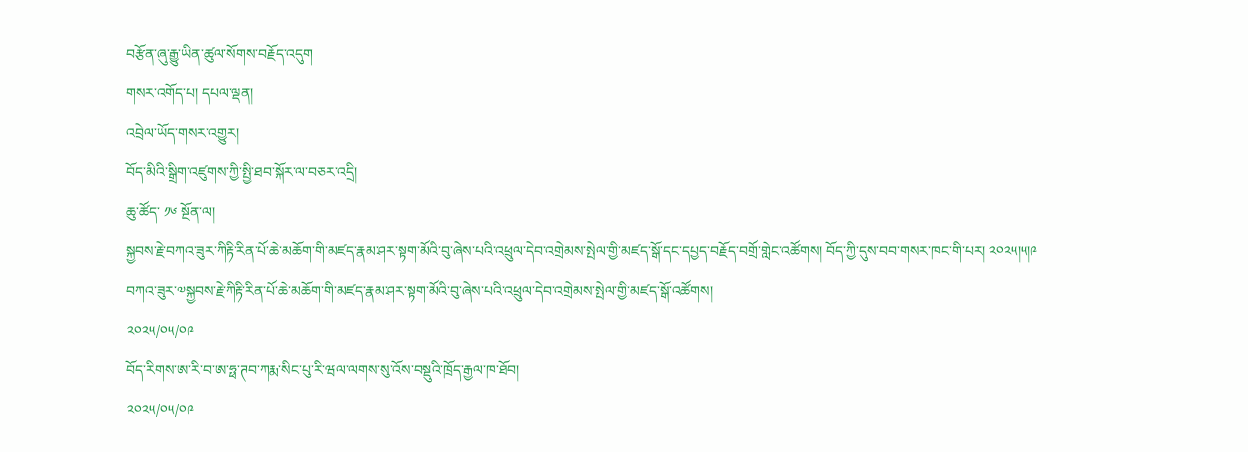བརྩོན་ཞུ་རྒྱུ་ཡིན་ཚུལ་སོགས་བརྗོད་འདུག
གསར་འགོད་པ། དཔལ་ལྡན།
འབྲེལ་ཡོད་གསར་འགྱུར།
བོད་མིའི་སྒྲིག་འཛུགས་ཀྱི་སྤྱི་ཐབ་སྐོར་ལ་བཅར་འདྲི།
ཆུ་ཚོད་ ༡༦ སྔོན་ལ།
སྐྱབས་རྗེ་བཀའ་ཟུར་ཀིརྟི་རིན་པོ་ཆེ་མཆོག་གི་མཛད་རྣམ་ཤར་སྟག་མོའི་བུ་ཞེས་པའི་འཕྲུལ་དེབ་འགྲེམས་སྤེལ་གྱི་མཛད་སྒོ་དང་དཔྱད་བརྗོད་བགྲོ་གླེང་འཚོགས། བོད་ཀྱི་དུས་བབ་གསར་ཁང་གི་པར། ༢༠༢༥།༥།༩
བཀའ་ཟུར་༧སྐྱབས་རྗེ་ཀིརྟི་རིན་པོ་ཆེ་མཆོག་གི་མཛད་རྣམ་ཤར་སྟག་མོའི་བུ་ཞེས་པའི་འཕྲུལ་དེབ་འགྲེམས་སྤེལ་གྱི་མཛད་སྒོ་འཚོགས།
༢༠༢༥/༠༥/༠༩
བོད་རིགས་ཨ་རི་བ་ཨ་ཧྥ་ཊབ་ཀརྨ་སིང་པུ་རི་ཝལ་ལགས་སུ་འོས་བསྡུའི་ཁྲོད་རྒྱལ་ཁ་ཐོབ།
༢༠༢༥/༠༥/༠༩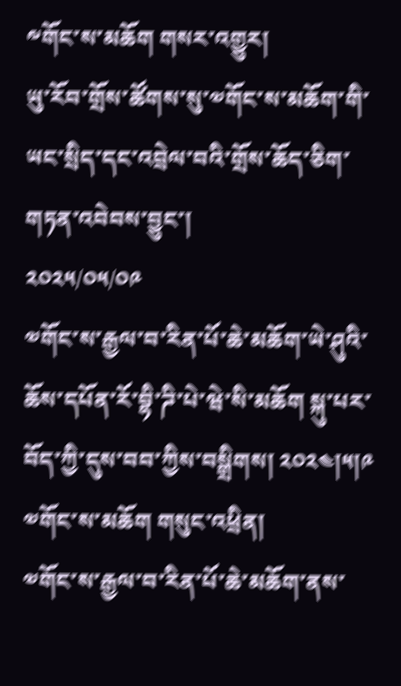༸གོང་ས་མཆོག གསར་འགྱུར།
ཡུ་རོབ་གྲོས་ཚོགས་སུ་༧གོང་ས་མཆོག་གི་ཡང་སྲིད་དང་འབྲེལ་བའི་གྲོས་ཆོད་ཅིག་གཏན་འབེབས་བྱུང་།
༢༠༢༥/༠༥/༠༩
༧གོང་ས་རྒྱལ་བ་རིན་པོ་ཆེ་མཆོག་ཡེ་ཤུའི་ཆོས་དཔོན་རོ་བྷི་ཌི་པེ་ཝེ་སི་མཆོག སྐུ་པར་བོད་ཀྱི་དུས་བབ་ཀྱིས་བསྒྲིགས། ༢༠༢༤།༥།༩
༧གོང་ས་མཆོག གསུང་འཕྲིན།
༧གོང་ས་རྒྱལ་བ་རིན་པོ་ཆེ་མཆོག་ནས་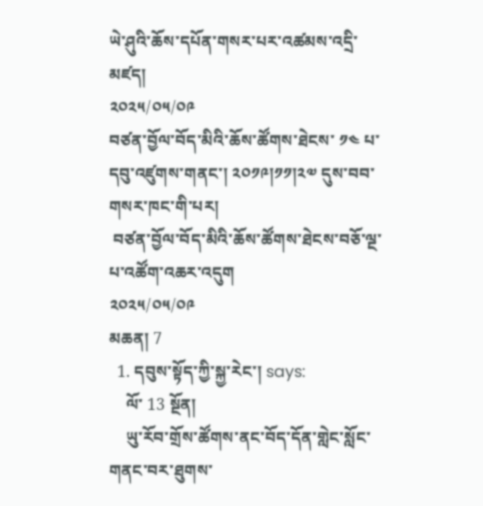ཡེ་ཤུའི་ཆོས་དཔོན་གསར་པར་འཚམས་འདྲི་མཛད།
༢༠༢༥/༠༥/༠༩
བཙན་བྱོལ་བོད་མིའི་ཆོས་ཚོགས་ཐེངས་ ༡༤ པ་དབུ་འཛུགས་གནང་། ༢༠༡༩།༡༡།༢༧ དུས་བབ་གསར་ཁང་གི་པར།
 བཙན་བྱོལ་བོད་མིའི་ཆོས་ཚོགས་ཐེངས་བཅོ་ལྔ་པ་འཚོག་འཆར་འདུག
༢༠༢༥/༠༥/༠༩
མཆན། 7
  1. དབུས་སྟོད་ཀྱི་སྐྱ་རེང་། says:
    ལོ་ 13 སྔོན།
    ཡུ་རོབ་གྲོས་ཚོགས་ནང་བོད་དོན་གླེང་སློང་གནང་བར་ཐུགས་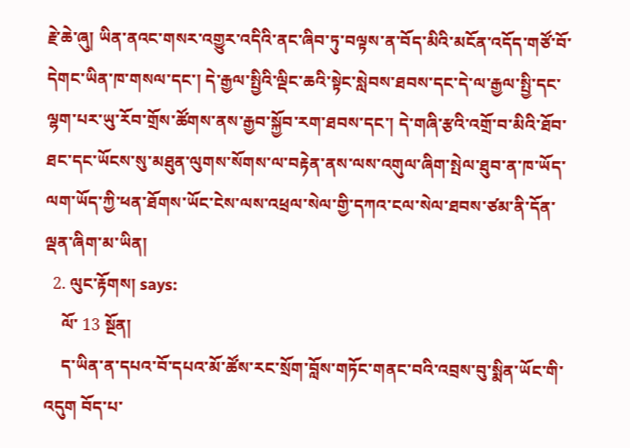རྗེ་ཆེ་ཞུ། ཡིན་ནའང་གསར་འགྱུར་འདིའི་ནང་ཞིབ་ཏུ་བལྟས་ན་བོད་མིའི་མངོན་འདོད་གཙོ་བོ་དེགང་ཡིན་ཁ་གསལ་དང་། དེ་རྒྱལ་སྤྱིའི་ལྡིང་ཆའི་སྟེང་སླེབས་ཐབས་དང་དེ་ལ་རྒྱལ་སྤྱི་དང་ལྷག་པར་ཡུ་རོབ་གྲོས་ཚོགས་ནས་རྒྱབ་སྐྱོབ་རག་ཐབས་དང་། དེ་གཞི་རྩའི་འགྲོ་བ་མིའི་ཐོབ་ཐང་དང་ཡོངས་སུ་མཐུན་ལུགས་སོགས་ལ་བརྟེན་ནས་ལས་འགུལ་ཞིག་སྤེལ་ཐུབ་ན་ཁ་ཡོད་ལག་ཡོད་ཀྱི་ཕན་ཐོགས་ཡོང་ངེས་ལས་འཕྲལ་སེལ་གྱི་དཀའ་ངལ་སེལ་ཐབས་ཙམ་ནི་དོན་ལྡན་ཞིག་མ་ཡིན།
  2. ལུང་རྟོགས། says:
    ལོ་ 13 སྔོན།
    ད་ཡིན་ན་དཔའ་བོ་དཔའ་མོ་ཚོས་རང་སྲོག་བློས་གཏོང་གནང་བའི་འབྲས་བུ་སྨིན་ཡོང་གི་འདུག བོད་པ་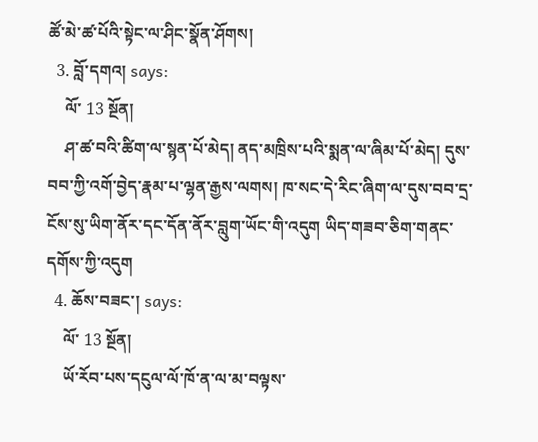ཚོ་མེ་ཚ་པོའི་སྟེང་ལ་ཤིང་སྣོན་ཤོགས།
  3. བློ་དགའ། says:
    ལོ་ 13 སྔོན།
    ཤ་ཚ་བའི་ཚིག་ལ་སྙན་པོ་མེད། ནད་མཁྲིས་པའི་སྨན་ལ་ཞིམ་པོ་མེད། དུས་བབ་ཀྱི་འགོ་བྱེད་རྣམ་པ་ལྷན་རྒྱས་ལགས། ཁ་སང་དེ་རིང་ཞིག་ལ་དུས་བབ་དྲ་ངོས་སུ་ཡིག་ནོར་དང་དོན་ནོར་བླུག་ཡོང་གི་འདུག ཡིད་གཟབ་ཅིག་གནང་དགོས་ཀྱི་འདུག
  4. ཆོས་བཟང་། says:
    ལོ་ 13 སྔོན།
    ཡོ་རོབ་པས་དངུལ་ལོ་ཁོ་ན་ལ་མ་བལྟས་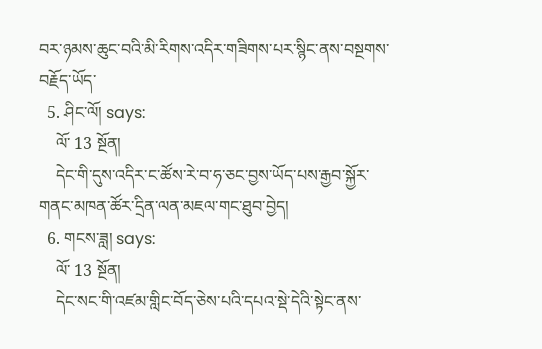བར་ཉམས་ཆུང་བའི་མི་རིགས་འདིར་གཟིགས་པར་སྙིང་ནས་བསྔགས་བརྗོད་ཡོད་
  5. ཤིང་ལོ། says:
    ལོ་ 13 སྔོན།
    དེང་གི་དུས་འདིར་ང་ཚོས་རེ་བ་ཧ་ཅང་བྱས་ཡོད་པས་རྒྱབ་སྐྱོར་གནང་མཁན་ཚོར་དྲིན་ལན་མཇལ་གང་ཐུབ་བྱེད།
  6. གངས་ཟླ། says:
    ལོ་ 13 སྔོན།
    དེང་སང་གི་འཛམ་གླིང་བོད་ཅེས་པའི་དཔའ་སྡེ་དེའི་སྟེང་ནས་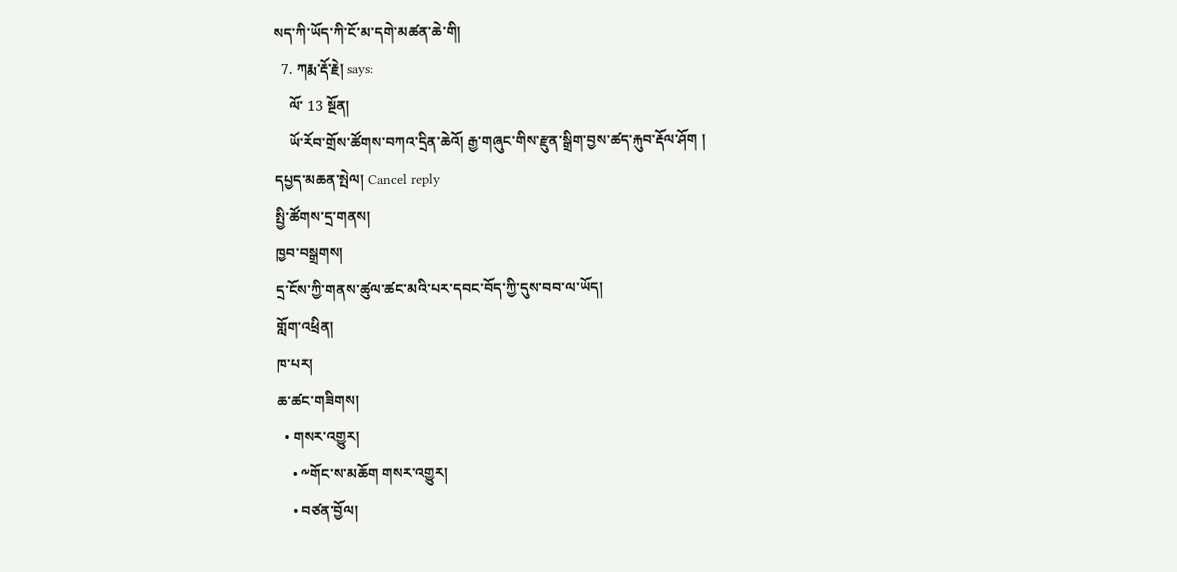སད་ཀི་ཡོད་ཀི་ངོ་མ་དགེ་མཚན་ཆེ་གི།
  7. ཀརྨ་རྡོ་རྗེ། says:
    ལོ་ 13 སྔོན།
    ཡོ་རོབ་གྲོས་ཚོགས་བཀའ་དྲིན་ཆེའོ། རྒྱ་གཞུང་གིས་རྫུན་སྒྲིག་བྱས་ཚད་རྐུབ་རྡོལ་ཤོག །
དཔྱད་མཆན་སྤེལ། Cancel reply
སྤྱི་ཚོགས་དྲ་གནས།
ཁྱབ་བསྒྲགས།
དྲ་ངོས་ཀྱི་གནས་ཚུལ་ཚང་མའི་པར་དབང་བོད་ཀྱི་དུས་བབ་ལ་ཡོད།
གློག་འཕྲིན།
ཁ་པར།
ཆ་ཚང་གཟིགས།
  • གསར་འགྱུར།
    • ༸གོང་ས་མཆོག གསར་འགྱུར།
    • བཙན་བྱོལ།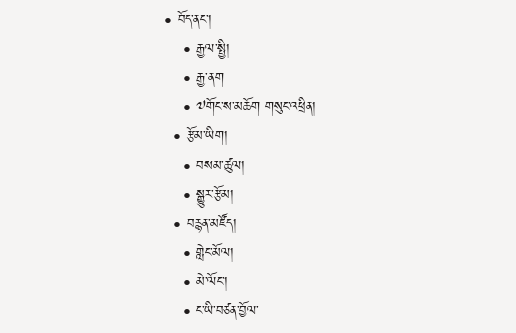• བོད་ནང་།
    • རྒྱལ་སྤྱི།
    • རྒྱ་ནག
    • ༧གོང་ས་མཆོག གསུང་འཕྲིན།
  • རྩོམ་ཡིག།
    • བསམ་ཚུལ།
    • སྒྱུར་རྩོམ།
  • བརྙན་མཛོད།
    • གླེང་མོལ།
    • མེ་ལོང་།
    • ང་ཡི་བཙན་བྱོལ་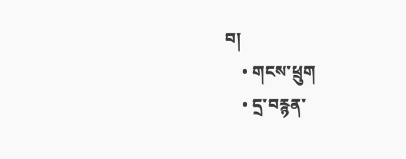བ།
    • གངས་ཕྲུག
    • དྲ་བརྙན་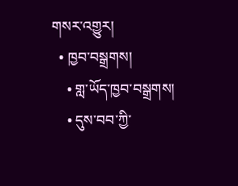གསར་འགྱུར།
  • ཁྱབ་བསྒྲགས།
    • གླ་ཡོད་ཁྱབ་བསྒྲགས།
    • དུས་བབ་ཀྱི་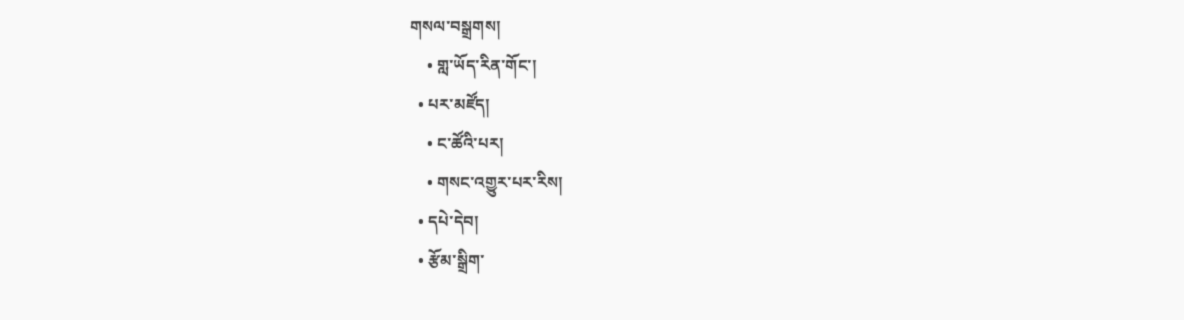གསལ་བསྒྲགས།
    • གླ་ཡོད་རིན་གོང་།
  • པར་མཛོད།
    • ང་ཚོའི་པར།
    • གསང་འགྱུར་པར་རིས།
  • དཔེ་དེབ།
  • རྩོམ་སྒྲིག་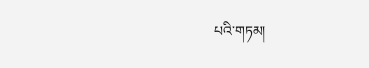པའི་གཏམ།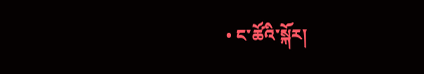• ང་ཚོའི་སྐོར།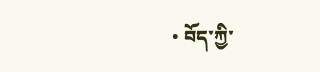• བོད་ཀྱི་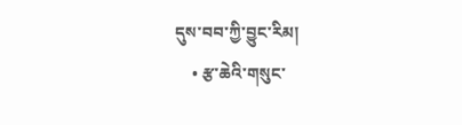དུས་བབ་ཀྱི་བྱུང་རིམ།
    • རྩ་ཆེའི་གསུང་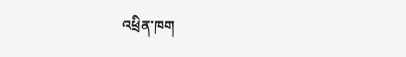འཕྲིན་ཁག